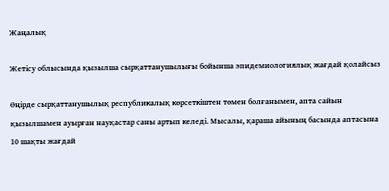Жаңалық

Жетісу облысында қызылша сырқаттанушылығы бойынша эпидемиологиялық жағдай қолайсыз

Өңірде сырқаттанушылық республикалық көрсеткіштен төмен болғанымен, апта сайын қызылшамен ауырған науқастар саны артып келеді. Мысалы, қараша айының басында аптасына 10 шақты жағдай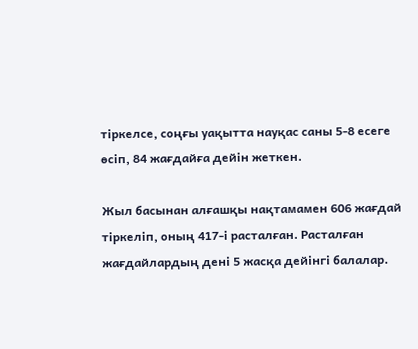тіркелсе, соңғы уақытта науқас саны 5-8 есеге өсіп, 84 жағдайға дейін жеткен.

Жыл басынан алғашқы нақтамамен 606 жағдай тіркеліп, оның 417-і расталған. Расталған жағдайлардың дені 5 жасқа дейінгі балалар.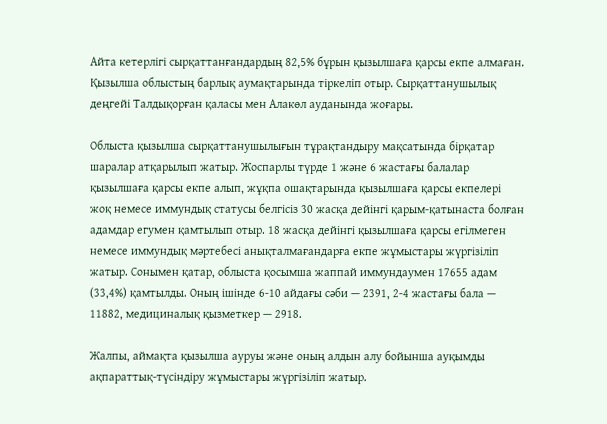Айта кетерлігі сырқаттанғандардың 82,5% бұрын қызылшаға қарсы екпе алмаған. Қызылша облыстың барлық аумақтарында тіркеліп отыр. Сырқаттанушылық деңгейі Талдықорған қаласы мен Алакөл ауданында жоғары.

Облыста қызылша сырқаттанушылығын тұрақтандыру мақсатында бірқатар шаралар атқарылып жатыр. Жоспарлы түрде 1 және 6 жастағы балалар қызылшаға қарсы екпе алып, жұқпа ошақтарында қызылшаға қарсы екпелері жоқ немесе иммундық статусы белгісіз 30 жасқа дейінгі қарым-қатынаста болған адамдар егумен қамтылып отыр. 18 жасқа дейінгі қызылшаға қарсы егілмеген немесе иммундық мәртебесі анықталмағандарға екпе жұмыстары жүргізіліп жатыр. Сонымен қатар, облыста қосымша жаппай иммундаумен 17655 адам (33,4%) қамтылды. Оның ішінде 6-10 айдағы сәби — 2391, 2-4 жастағы бала — 11882, медициналық қызметкер — 2918.

Жалпы, аймақта қызылша ауруы және оның алдын алу бойынша ауқымды ақпараттық-түсіндіру жұмыстары жүргізіліп жатыр.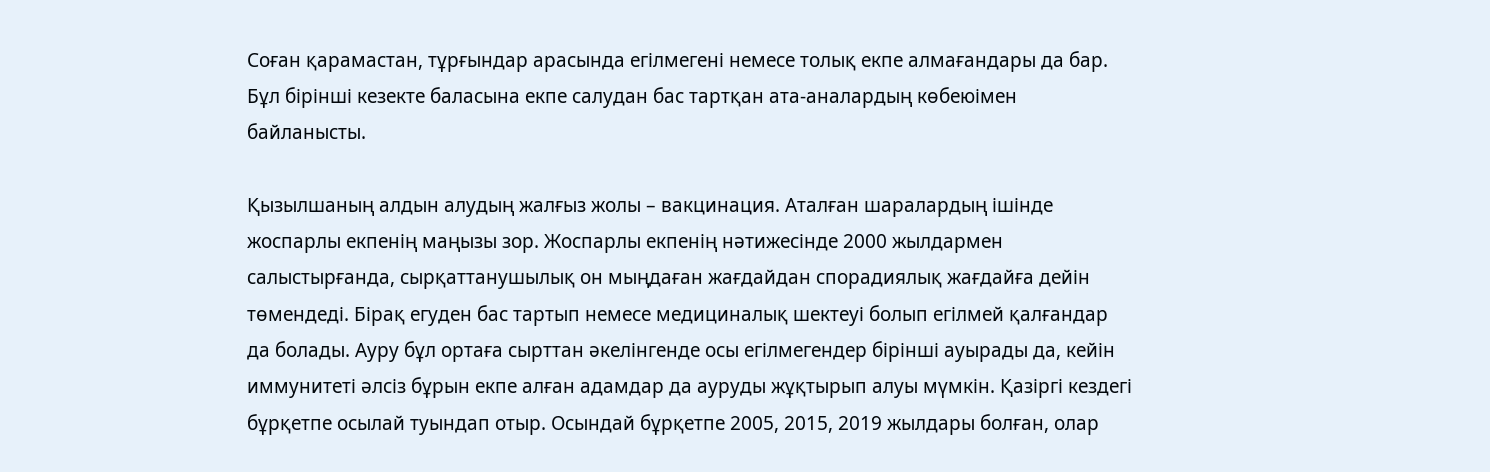Соған қарамастан, тұрғындар арасында егілмегені немесе толық екпе алмағандары да бар. Бұл бірінші кезекте баласына екпе салудан бас тартқан ата-аналардың көбеюімен байланысты.

Қызылшаның алдын алудың жалғыз жолы – вакцинация. Аталған шаралардың ішінде жоспарлы екпенің маңызы зор. Жоспарлы екпенің нәтижесінде 2000 жылдармен салыстырғанда, сырқаттанушылық он мыңдаған жағдайдан спорадиялық жағдайға дейін төмендеді. Бірақ егуден бас тартып немесе медициналық шектеуі болып егілмей қалғандар да болады. Ауру бұл ортаға сырттан әкелінгенде осы егілмегендер бірінші ауырады да, кейін иммунитеті әлсіз бұрын екпе алған адамдар да ауруды жұқтырып алуы мүмкін. Қазіргі кездегі бұрқетпе осылай туындап отыр. Осындай бұрқетпе 2005, 2015, 2019 жылдары болған, олар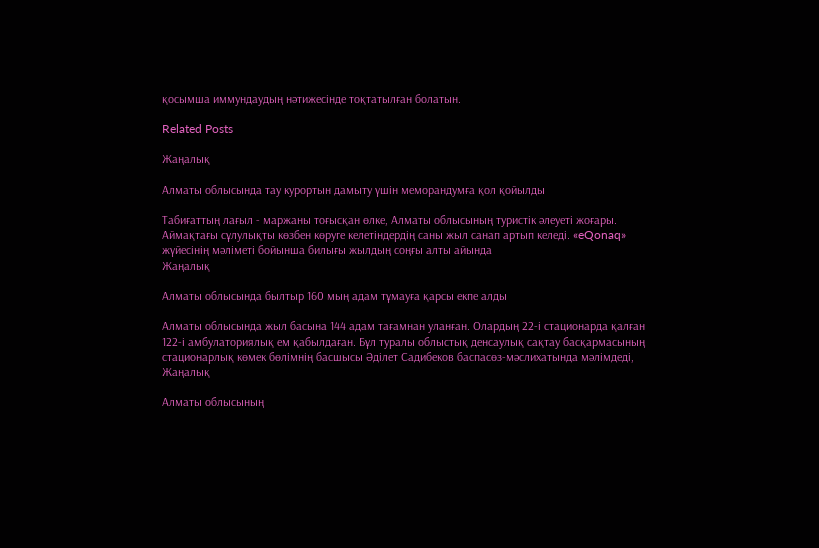қосымша иммундаудың нәтижесінде тоқтатылған болатын.

Related Posts

Жаңалық

Алматы облысында тау курортын дамыту үшін меморандумға қол қойылды

Табиғаттың лағыл - маржаны тоғысқан өлке, Алматы облысының туристік әлеуеті жоғары. Аймақтағы сұлулықты көзбен көруге келетіндердің саны жыл санап артып келеді. «eQonaq» жүйесінің мәліметі бойынша билығы жылдың соңғы алты айында
Жаңалық

Алматы облысында былтыр 160 мың адам тұмауға қарсы екпе алды

Алматы облысында жыл басына 144 адам тағамнан уланған. Олардың 22-і стационарда қалған 122-і амбулаториялық ем қабылдаған. Бұл туралы облыстық денсаулық сақтау басқармасының стационарлық көмек бөлімнің басшысы Әділет Садибеков баспасөз-мәслихатында мәлімдеді,
Жаңалық

Алматы облысының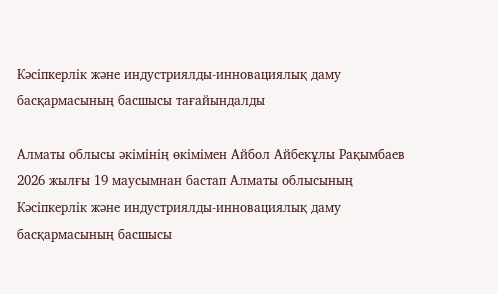Кәсіпкерлік және индустриялды-инновациялық даму басқармасының басшысы тағайындалды

Алматы облысы әкімінің өкімімен Айбол Айбекұлы Рақымбаев 2026 жылғы 19 маусымнан бастап Алматы облысының Кәсіпкерлік және индустриялды-инновациялық даму басқармасының басшысы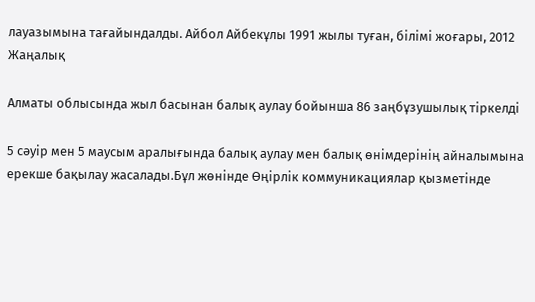лауазымына тағайындалды. Айбол Айбекұлы 1991 жылы туған, білімі жоғары, 2012
Жаңалық

Алматы облысында жыл басынан балық аулау бойынша 86 заңбұзушылық тіркелді

5 сәуір мен 5 маусым аралығында балық аулау мен балық өнімдерінің айналымына ерекше бақылау жасалады.Бұл жөнінде Өңірлік коммуникациялар қызметінде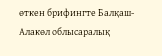өткен брифингте Балқаш-Алакөл облысаралық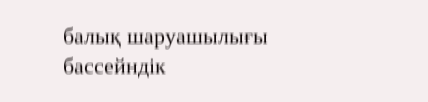балық шаруашылығы бассейндік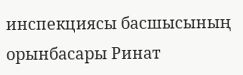инспекциясы басшысының орынбасары Ринат